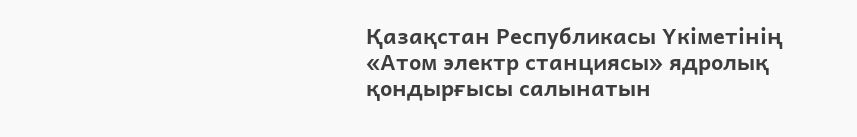Қазақстан Республикасы Үкіметінің «Атом электр станциясы» ядролық қондырғысы салынатын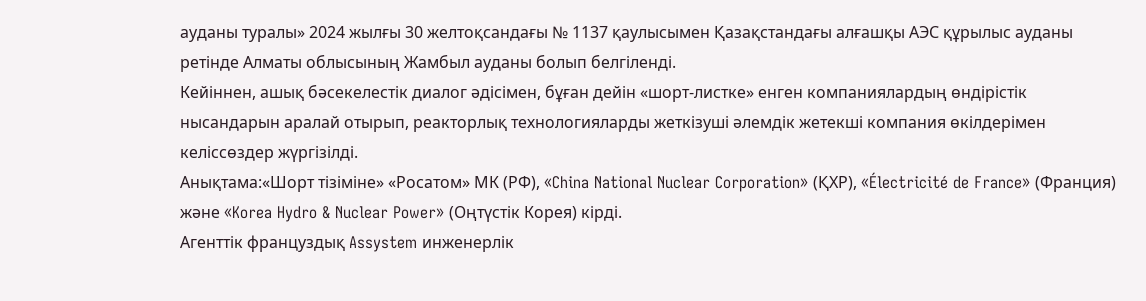ауданы туралы» 2024 жылғы 30 желтоқсандағы № 1137 қаулысымен Қазақстандағы алғашқы АЭС құрылыс ауданы ретінде Алматы облысының Жамбыл ауданы болып белгіленді.
Кейіннен, ашық бәсекелестік диалог әдісімен, бұған дейін «шорт-листке» енген компаниялардың өндірістік нысандарын аралай отырып, реакторлық технологияларды жеткізуші әлемдік жетекші компания өкілдерімен келіссөздер жүргізілді.
Анықтама:«Шорт тізіміне» «Росатом» МК (РФ), «China National Nuclear Corporation» (ҚХР), «Électricité de France» (Франция) және «Korea Hydro & Nuclear Power» (Оңтүстік Корея) кірді.
Агенттік француздық Assystem инженерлік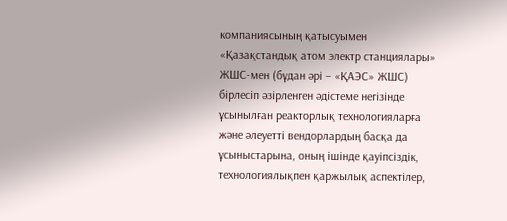компаниясының қатысуымен «Қазақстандық атом электр станциялары» ЖШС-мен (бұдан әрі – «ҚАЭС» ЖШС) бірлесіп әзірленген әдістеме негізінде ұсынылған реакторлық технологияларға және әлеуетті вендорлардың басқа да ұсыныстарына, оның ішінде қауіпсіздік, технологиялықпен қаржылық аспектілер,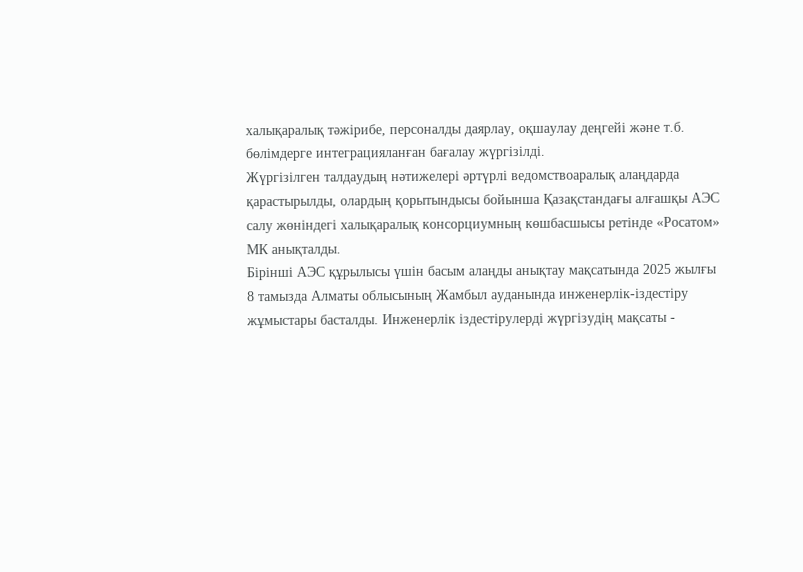халықаралық тәжірибе, персоналды даярлау, оқшаулау деңгейі және т.б. бөлімдерге интеграцияланған бағалау жүргізілді.
Жүргізілген талдаудың нәтижелері әртүрлі ведомствоаралық алаңдарда қарастырылды, олардың қорытындысы бойынша Қазақстандағы алғашқы АЭС салу жөніндегі халықаралық консорциумның көшбасшысы ретінде «Росатом» МК анықталды.
Бірінші АЭС құрылысы үшін басым алаңды анықтау мақсатында 2025 жылғы 8 тамызда Алматы облысының Жамбыл ауданында инженерлік-іздестіру жұмыстары басталды. Инженерлік іздестірулерді жүргізудің мақсаты -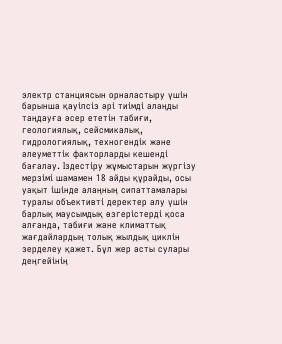электр станциясын орналастыру үшін барынша қауіпсіз әрі тиімді алаңды таңдауға әсер ететін табиғи, геологиялық, сейсмикалық, гидрологиялық, техногендік және әлеуметтік факторларды кешенді бағалау. Іздестіру жұмыстарын жүргізу мерзімі шамамен 18 айды құрайды, осы уақыт ішінде алаңның сипаттамалары туралы объективті деректер алу үшін барлық маусымдық өзгерістерді қоса алғанда, табиғи және климаттық жағдайлардың толық жылдық циклін зерделеу қажет. Бұл жер асты сулары деңгейінің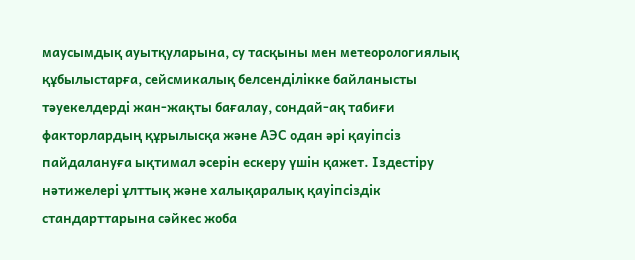маусымдық ауытқуларына, су тасқыны мен метеорологиялық құбылыстарға, сейсмикалық белсенділікке байланысты тәуекелдерді жан-жақты бағалау, сондай-ақ табиғи факторлардың құрылысқа және АЭС одан әрі қауіпсіз пайдалануға ықтимал әсерін ескеру үшін қажет. Іздестіру нәтижелері ұлттық және халықаралық қауіпсіздік стандарттарына сәйкес жоба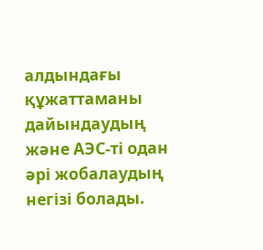алдындағы құжаттаманы дайындаудың және АЭС-ті одан әрі жобалаудың негізі болады.